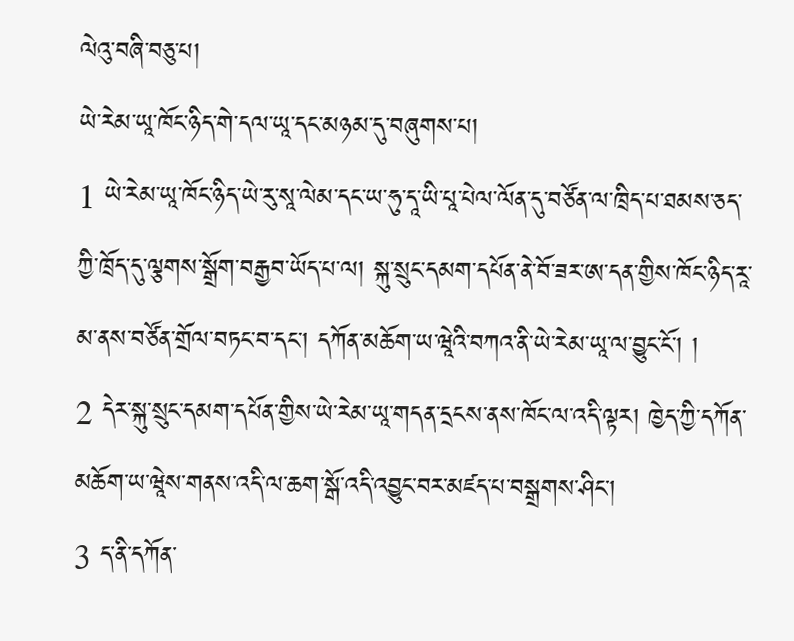ལེའུ་བཞི་བཅུ་པ།
ཡེ་རེམ་ཡཱ་ཁོང་ཉིད་གེ་དལ་ཡཱ་དང་མཉམ་དུ་བཞུགས་པ།
1 ཡེ་རེམ་ཡཱ་ཁོང་ཉིད་ཡེ་རུ་སཱ་ལེམ་དང་ཡ་ཧུ་དཱ་ཡི་པཱ་པེལ་ལོན་དུ་བཙོན་ལ་ཁྲིད་པ་ཐམས་ཅད་ཀྱི་ཁྲོད་དུ་ལྕགས་སྒྲོག་བརྒྱབ་ཡོད་པ་ལ། སྐུ་སྲུང་དམག་དཔོན་ནེ་བོ་ཟར་ཨ་དན་གྱིས་ཁོང་ཉིད་རཱ་མ་ནས་བཙོན་གྲོལ་བཏང་བ་དང་། དཀོན་མཆོག་ཡ་ཝཱེའི་བཀའ་ནི་ཡེ་རེམ་ཡཱ་ལ་བྱུང་ངོ་། །
2 དེར་སྐུ་སྲུང་དམག་དཔོན་གྱིས་ཡེ་རེམ་ཡཱ་གདན་དྲངས་ནས་ཁོང་ལ་འདི་ལྟར། ཁྱེད་ཀྱི་དཀོན་མཆོག་ཡ་ཝཱེས་གནས་འདི་ལ་ཆག་སྒོ་འདི་འབྱུང་བར་མཛད་པ་བསྒྲགས་ཤིང་།
3 ད་ནི་དཀོན་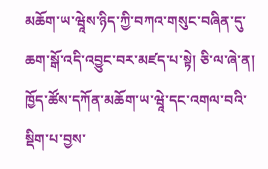མཆོག་ཡ་ཝཱེས་ཉིད་ཀྱི་བཀའ་གསུང་བཞིན་དུ་ཆག་སྒོ་འདི་འབྱུང་བར་མཛད་པ་སྟེ། ཅི་ལ་ཞེ་ན། ཁྱོད་ཚོས་དཀོན་མཆོག་ཡ་ཝཱེ་དང་འགལ་བའི་སྡིག་པ་བྱས་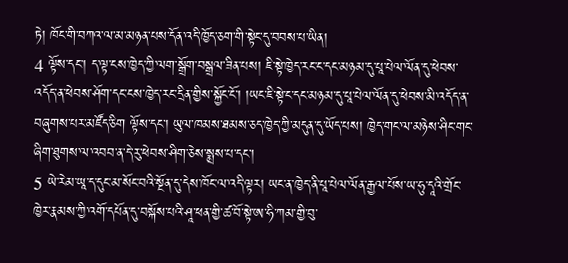ཏེ། ཁོང་གི་བཀའ་ལ་མ་མཉན་པས་དོན་འདི་ཁྱོད་ཅག་གི་སྟེང་དུ་བབས་པ་ཡིན།
4 ལྟོས་དང་། ད་ལྟ་ངས་ཁྱེད་ཀྱི་ལག་སྒྲོག་བསྒྲལ་ཟིན་པས། ཇི་སྟེ་ཁྱེད་རང་ང་དང་མཉམ་དུ་པཱ་པེལ་ལོན་དུ་ཕེབས་འདོད་ན་ཕེབས་ཤོག་དང་ངས་ཁྱེད་རང་དྲིན་གྱིས་སྐྱོང་ངོ་། །ཡང་ཇི་སྟེ་ང་དང་མཉམ་དུ་པཱ་པེལ་ལོན་དུ་ཕེབས་མི་འདོད་ན་བཞུགས་པར་མཛོད་ཅིག ལྟོས་དང་། ཡུལ་ཁམས་ཐམས་ཅད་ཁྱེད་ཀྱི་མདུན་དུ་ཡོད་པས། ཁྱེད་གང་ལ་མཉེས་ཤིང་གང་ཞིག་ཐུགས་ལ་འབབ་ན་དེ་རུ་ཕེབས་ཤིག་ཅེས་སྨྲས་པ་དང་།
5 ཡེ་རེམ་ཡཱ་ད་དུང་མ་སོང་བའི་སྔོན་དུ་དེས་ཁོང་ལ་འདི་ལྟར། ཡང་ན་ཁྱེད་ནི་པཱ་པེལ་ལོན་རྒྱལ་པོས་ཡ་ཧུ་དཱའི་གྲོང་ཁྱེར་རྣམས་ཀྱི་འགོ་དཔོན་དུ་བསྐོས་པའི་ཤཱ་ཕན་གྱི་ཚ་བོ་སྟེ་ཨ་ཧི་ཀམ་གྱི་བུ་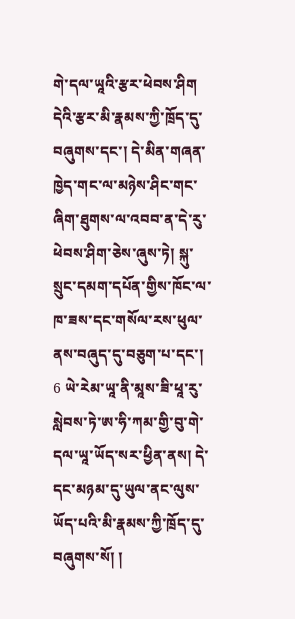གེ་དལ་ཡཱའི་རྩར་ཕེབས་ཤིག དེའི་རྩར་མི་རྣམས་ཀྱི་ཁྲོད་དུ་བཞུགས་དང་། དེ་མིན་གཞན་ཁྱེད་གང་ལ་མཉེས་ཤིང་གང་ཞིག་ཐུགས་ལ་འབབ་ན་དེ་རུ་ཕེབས་ཤིག་ཅེས་ཞུས་ཏེ། སྐུ་སྲུང་དམག་དཔོན་གྱིས་ཁོང་ལ་ཁ་ཟས་དང་གསོལ་རས་ཕུལ་ནས་བཞུད་དུ་བཅུག་པ་དང་།
6 ཡེ་རེམ་ཡཱ་ནི་མཱས་ཟི་ཕཱ་རུ་སླེབས་ཏེ་ཨ་ཧི་ཀམ་གྱི་བུ་གེ་དལ་ཡཱ་ཡོད་སར་ཕྱིན་ནས། དེ་དང་མཉམ་དུ་ཡུལ་ནང་ལུས་ཡོད་པའི་མི་རྣམས་ཀྱི་ཁྲོད་དུ་བཞུགས་སོ། །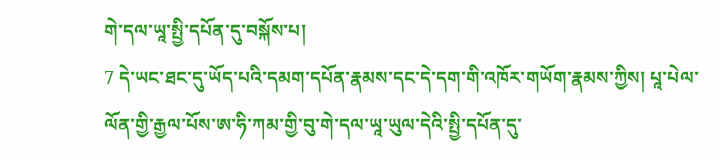གེ་དལ་ཡཱ་སྤྱི་དཔོན་དུ་བསྐོས་པ།
7 དེ་ཡང་ཐང་དུ་ཡོད་པའི་དམག་དཔོན་རྣམས་དང་དེ་དག་གི་འཁོར་གཡོག་རྣམས་ཀྱིས། པཱ་པེལ་ལོན་གྱི་རྒྱལ་པོས་ཨ་ཧི་ཀམ་གྱི་བུ་གེ་དལ་ཡཱ་ཡུལ་དེའི་སྤྱི་དཔོན་དུ་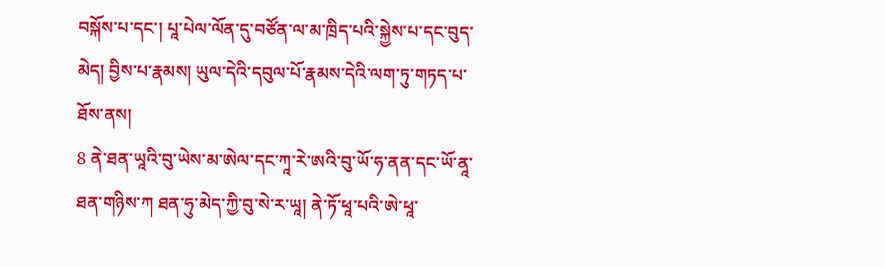བསྐོས་པ་དང་། པཱ་པེལ་ལོན་དུ་བཙོན་ལ་མ་ཁྲིད་པའི་སྐྱེས་པ་དང་བུད་མེད། བྱིས་པ་རྣམས། ཡུལ་དེའི་དབུལ་པོ་རྣམས་དེའི་ལག་ཏུ་གཏད་པ་ཐོས་ནས།
8 ནེ་ཐན་ཡཱའི་བུ་ཡེས་མ་ཨེལ་དང་ཀཱ་རེ་ཨའི་བུ་ཡོ་ཧ་ནན་དང་ཡོ་ནཱ་ཐན་གཉིས་ཀ ཐན་ཧུ་མེད་ཀྱི་བུ་སེ་ར་ཡཱ། ནེ་ཏོ་ཕཱ་པའི་ཨེ་ཕཱ་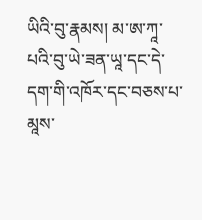ཡིའི་བུ་རྣམས། མ་ཨ་ཀཱ་པའི་བུ་ཡེ་ཟན་ཡཱ་དང་དེ་དག་གི་འཁོར་དང་བཅས་པ་མཱས་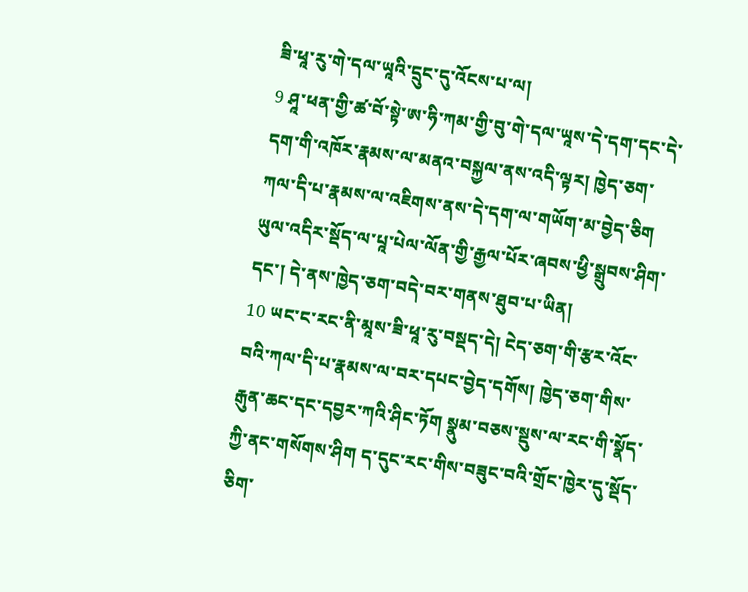ཟི་ཕཱ་རུ་གེ་དལ་ཡཱའི་དྲུང་དུ་འོངས་པ་ལ།
9 ཤཱ་ཕན་གྱི་ཚ་བོ་སྟེ་ཨ་ཧི་ཀམ་གྱི་བུ་གེ་དལ་ཡཱས་དེ་དག་དང་དེ་དག་གི་འཁོར་རྣམས་ལ་མནའ་བསྐྱལ་ནས་འདི་ལྟར། ཁྱེད་ཅག་ཀལ་དི་པ་རྣམས་ལ་འཇིགས་ནས་དེ་དག་ལ་གཡོག་མ་བྱེད་ཅིག ཡུལ་འདིར་སྡོད་ལ་པཱ་པེལ་ལོན་གྱི་རྒྱལ་པོར་ཞབས་ཕྱི་སྒྲུབས་ཤིག་དང་། དེ་ནས་ཁྱེད་ཅག་བདེ་བར་གནས་ཐུབ་པ་ཡིན།
10 ཡང་ང་རང་ནི་མཱས་ཟི་ཕཱ་རུ་བསྡད་དེ། ངེད་ཅག་གི་རྩར་འོང་བའི་ཀལ་དི་པ་རྣམས་ལ་བར་དཔང་བྱེད་དགོས། ཁྱེད་ཅག་གིས་རྒུན་ཆང་དང་དབྱར་ཀའི་ཤིང་ཏོག སྣུམ་བཅས་སྡུས་ལ་རང་གི་སྣོད་ཀྱི་ནང་གསོགས་ཤིག ད་དུང་རང་གིས་བཟུང་བའི་གྲོང་ཁྱེར་དུ་སྡོད་ཅིག་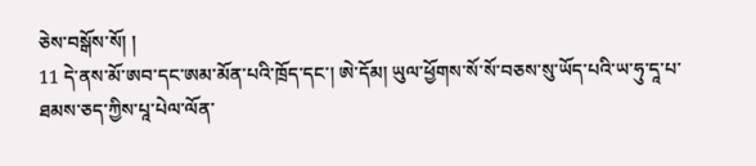ཅེས་བསྒོས་སོ། །
11 དེ་ནས་མོ་ཨབ་དང་ཨམ་མོན་པའི་ཁྲོད་དང་། ཨེ་དོམ། ཡུལ་ཕྱོགས་སོ་སོ་བཅས་སུ་ཡོད་པའི་ཡ་ཧུ་དཱ་པ་ཐམས་ཅད་ཀྱིས་པཱ་པེལ་ལོན་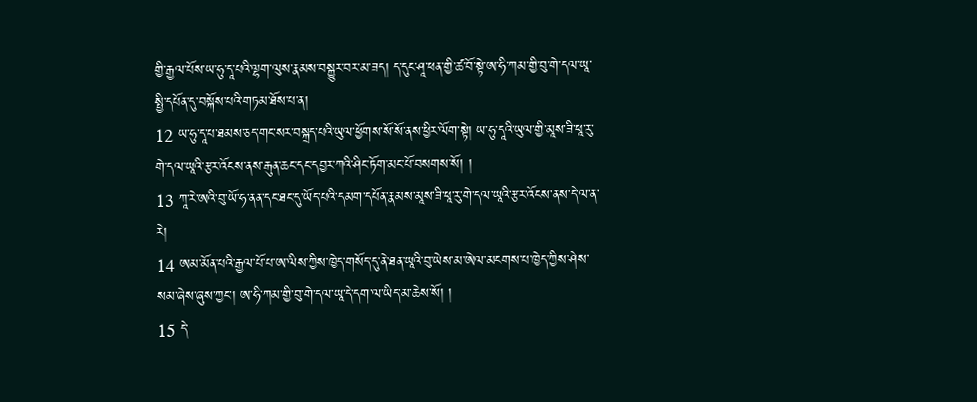གྱི་རྒྱལ་པོས་ཡ་ཧུ་དཱ་པའི་ལྷག་ལུས་རྣམས་བསྐྱུར་བར་མ་ཟད། ད་དུང་ཤཱ་ཕན་གྱི་ཚ་བོ་སྟེ་ཨ་ཧི་ཀམ་གྱི་བུ་གེ་དལ་ཡཱ་སྤྱི་དཔོན་དུ་བསྐོས་པའི་གཏམ་ཐོས་པ་ན།
12 ཡ་ཧུ་དཱ་པ་ཐམས་ཅད་གང་སར་བསྐྲད་པའི་ཡུལ་ཕྱོགས་སོ་སོ་ནས་ཕྱིར་ལོག་སྟེ། ཡ་ཧུ་དཱའི་ཡུལ་གྱི་མཱས་ཟི་ཕཱ་རུ་གེ་དལ་ཡཱའི་རྩར་འོངས་ནས་རྒུན་ཆང་དང་དབྱར་ཀའི་ཤིང་ཏོག་མང་པོ་བསགས་སོ། །
13 ཀཱ་རེ་ཨའི་བུ་ཡོ་ཧ་ནན་དང་ཐང་དུ་ཡོད་པའི་དམག་དཔོན་རྣམས་མཱས་ཟི་ཕཱ་རུ་གེ་དལ་ཡཱའི་རྩར་འོངས་ནས་དེ་ལ་ན་རེ།
14 ཨམ་མོན་པའི་རྒྱལ་པོ་པ་ཨ་ལིས་ཀྱིས་ཁྱེད་གསོད་དུ་ནེ་ཐན་ཡཱའི་བུ་ཡེས་མ་ཨེལ་མངགས་པ་ཁྱེད་ཀྱིས་ཤེས་སམ་ཞེས་ཞུས་ཀྱང་། ཨ་ཧི་ཀམ་གྱི་བུ་གེ་དལ་ཡཱ་དེ་དག་ལ་ཡིད་མ་ཆེས་སོ། །
15 དེ་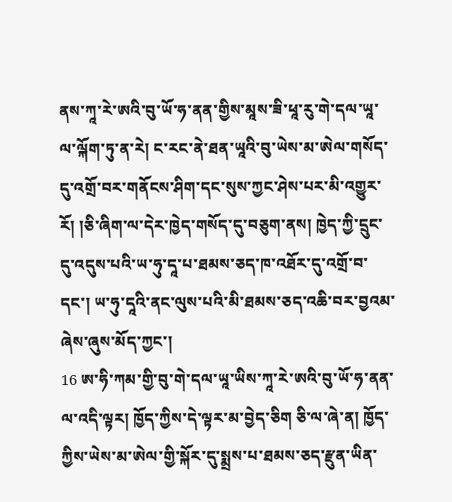ནས་ཀཱ་རེ་ཨའི་བུ་ཡོ་ཧ་ནན་གྱིས་མཱས་ཟི་ཕཱ་རུ་གེ་དལ་ཡཱ་ལ་ལྐོག་ཏུ་ན་རེ། ང་རང་ནེ་ཐན་ཡཱའི་བུ་ཡེས་མ་ཨེལ་གསོད་དུ་འགྲོ་བར་གནོངས་ཤིག་དང་སུས་ཀྱང་ཤེས་པར་མི་འགྱུར་རོ། །ཅི་ཞིག་ལ་དེར་ཁྱེད་གསོད་དུ་བཅུག་ནས། ཁྱེད་ཀྱི་དྲུང་དུ་འདུས་པའི་ཡ་ཧུ་དཱ་པ་ཐམས་ཅད་ཁ་འཐོར་དུ་འགྲོ་བ་དང་། ཡ་ཧུ་དཱའི་ནང་ལུས་པའི་མི་ཐམས་ཅད་འཆི་བར་བྱའམ་ཞེས་ཞུས་མོད་ཀྱང་།
16 ཨ་ཧི་ཀམ་གྱི་བུ་གེ་དལ་ཡཱ་ཡིས་ཀཱ་རེ་ཨའི་བུ་ཡོ་ཧ་ནན་ལ་འདི་ལྟར། ཁྱོད་ཀྱིས་དེ་ལྟར་མ་བྱེད་ཅིག ཅི་ལ་ཞེ་ན། ཁྱོད་ཀྱིས་ཡེས་མ་ཨེལ་གྱི་སྐོར་དུ་སྨྲས་པ་ཐམས་ཅད་རྫུན་ཡིན་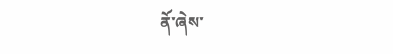ནོ་ཞེས་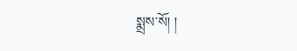སྨྲས་སོ། །